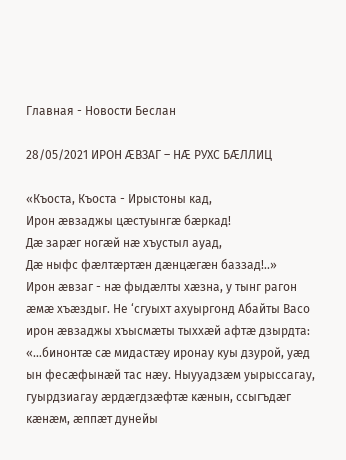Главная - Новости Беслан

28/05/2021 ИРОН ÆВЗАГ – НÆ РУХС БÆЛЛИЦ

«Къоста, Къоста - Ирыстоны кад,
Ирон æвзаджы цæстуынгæ бæркад!
Дæ зарæг ногæй нæ хъустыл ауад,
Дæ ныфс фæлтæртæн дæнцæгæн баззад!..»
Ирон æвзаг - нæ фыдæлты хæзна, у тынг рагон æмæ хъæздыг. Не ‘сгуыхт ахуыргонд Абайты Васо ирон æвзаджы хъысмæты тыххæй афтæ дзырдта: «…бинонтæ сæ мидастæу иронау куы дзурой, уæд ын фесæфынæй тас нæу. Ныууадзæм уырыссагау, гуырдзиагау æрдæгдзæфтæ кæнын, ссыгъдæг кæнæм, æппæт дунейы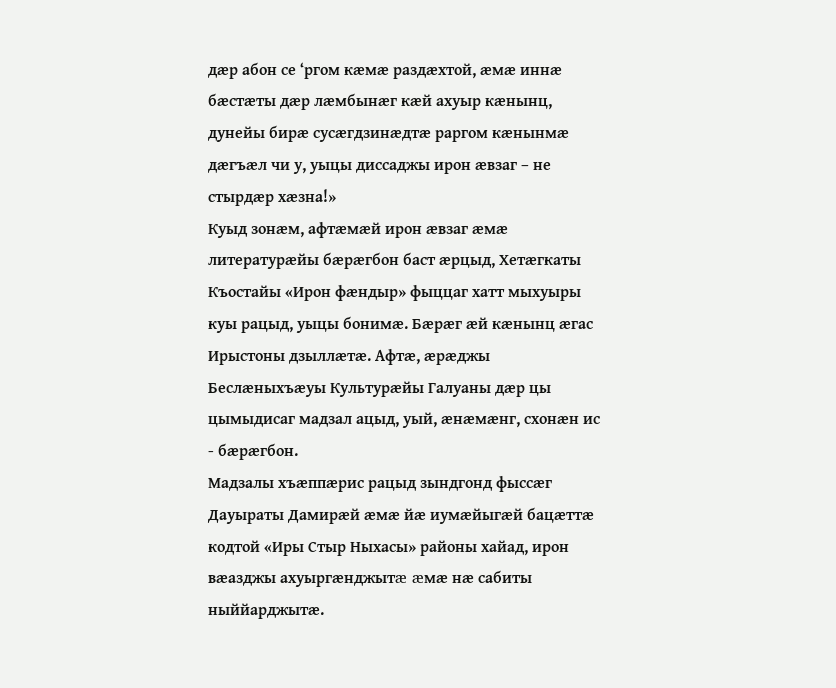дæр абон се ‘ргом кæмæ раздæхтой, æмæ иннæ бæстæты дæр лæмбынæг кæй ахуыр кæнынц, дунейы бирæ сусæгдзинæдтæ раргом кæнынмæ дæгъæл чи у, уыцы диссаджы ирон æвзаг – не стырдæр хæзна!»
Куыд зонæм, афтæмæй ирон æвзаг æмæ литературæйы бæрæгбон баст æрцыд, Хетæгкаты Къостайы «Ирон фæндыр» фыццаг хатт мыхуыры куы рацыд, уыцы бонимæ. Бæрæг æй кæнынц æгас Ирыстоны дзыллæтæ. Афтæ, æрæджы Беслæныхъæуы Культурæйы Галуаны дæр цы цымыдисаг мадзал ацыд, уый, æнæмæнг, схонæн ис - бæрæгбон.
Мадзалы хъæппæрис рацыд зындгонд фыссæг Дауыраты Дамирæй æмæ йæ иумæйыгæй бацæттæ кодтой «Иры Стыр Ныхасы» районы хайад, ирон вæазджы ахуыргæнджытæ æмæ нæ сабиты ныййарджытæ.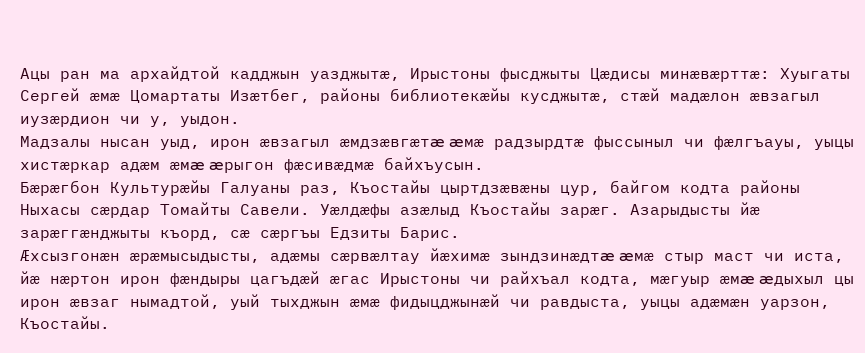Ацы ран ма архайдтой кадджын уазджытæ, Ирыстоны фысджыты Цæдисы минæвæрттæ: Хуыгаты Сергей æмæ Цомартаты Изæтбег, районы библиотекæйы кусджытæ, стæй мадæлон æвзагыл иузæрдион чи у, уыдон.
Мадзалы нысан уыд, ирон æвзагыл æмдзæвгæтæ æмæ радзырдтæ фыссыныл чи фæлгъауы, уыцы хистæркар адæм æмæ æрыгон фæсивæдмæ байхъусын.
Бæрæгбон Культурæйы Галуаны раз, Къостайы цыртдзæвæны цур, байгом кодта районы Ныхасы сæрдар Томайты Савели. Уæлдæфы азæлыд Къостайы зарæг. Азарыдысты йæ зарæггæнджыты къорд, сæ сæргъы Едзиты Барис.
Æхсызгонæн æрæмысыдысты, адæмы сæрвæлтау йæхимæ зындзинæдтæ æмæ стыр маст чи иста, йæ нæртон ирон фæндыры цагъдæй æгас Ирыстоны чи райхъал кодта, мæгуыр æмæ æдыхыл цы ирон æвзаг нымадтой, уый тыхджын æмæ фидыцджынæй чи равдыста, уыцы адæмæн уарзон, Къостайы.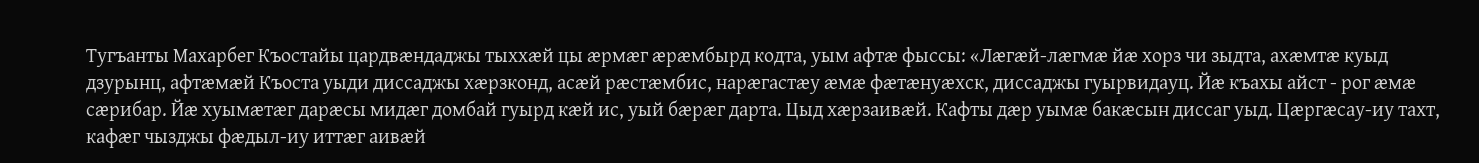Тугъанты Махарбег Къостайы цардвæндаджы тыххæй цы æрмæг æрæмбырд кодта, уым афтæ фыссы: «Лæгæй-лæгмæ йæ хорз чи зыдта, ахæмтæ куыд дзурынц, афтæмæй Къоста уыди диссаджы хæрзконд, асæй рæстæмбис, нарæгастæу æмæ фæтæнуæхск, диссаджы гуырвидауц. Йæ къахы айст - рог æмæ сæрибар. Йæ хуымæтæг дарæсы мидæг домбай гуырд кæй ис, уый бæрæг дарта. Цыд хæрзаивæй. Кафты дæр уымæ бакæсын диссаг уыд. Цæргæсау-иу тахт, кафæг чызджы фæдыл-иу иттæг аивæй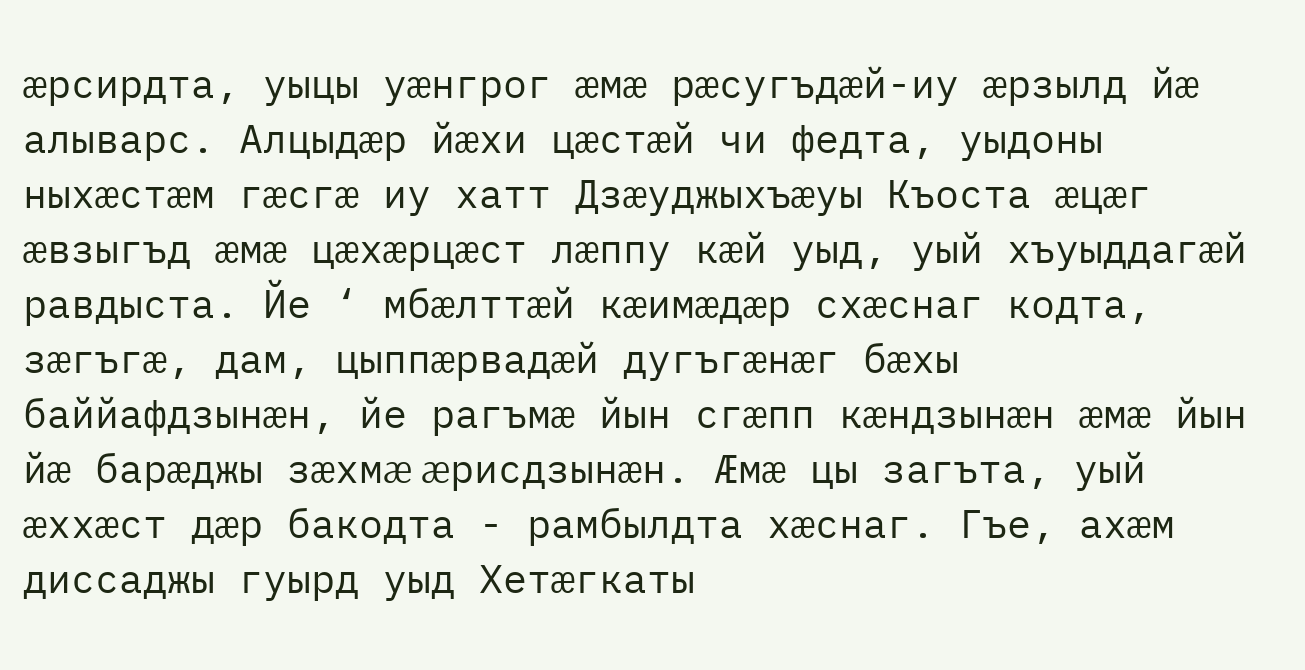æрсирдта, уыцы уæнгрог æмæ рæсугъдæй-иу æрзылд йæ алыварс. Алцыдæр йæхи цæстæй чи федта, уыдоны ныхæстæм гæсгæ иу хатт Дзæуджыхъæуы Къоста æцæг æвзыгъд æмæ цæхæрцæст лæппу кæй уыд, уый хъуыддагæй равдыста. Йе ‘ мбæлттæй кæимæдæр схæснаг кодта, зæгъгæ, дам, цыппæрвадæй дугъгæнæг бæхы баййафдзынæн, йе рагъмæ йын сгæпп кæндзынæн æмæ йын йæ барæджы зæхмæ æрисдзынæн. Æмæ цы загъта, уый æххæст дæр бакодта - рамбылдта хæснаг. Гъе, ахæм диссаджы гуырд уыд Хетæгкаты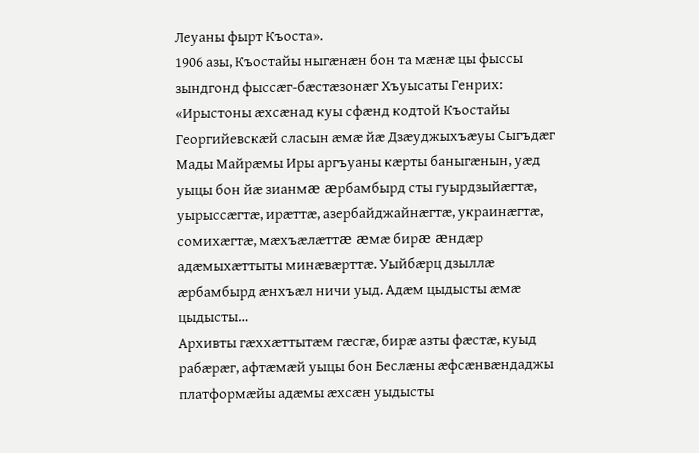Леуаны фырт Къоста».
1906 азы, Къостайы ныгæнæн бон та мæнæ цы фыссы зындгонд фыссæг-бæстæзонæг Хъуысаты Генрих: «Ирыстоны æхсæнад куы сфæнд кодтой Къостайы Георгийевскæй сласын æмæ йæ Дзæуджыхъæуы Сыгъдæг Мады Майрæмы Иры аргъуаны кæрты баныгæнын, уæд уыцы бон йæ зианмæ æрбамбырд сты гуырдзыйæгтæ, уырыссæгтæ, ирæттæ, азербайджайнæгтæ, украинæгтæ, сомихæгтæ, мæхъæлæттæ æмæ бирæ æндæр адæмыхæттыты минæвæрттæ. Уыйбæрц дзыллæ æрбамбырд æнхъæл ничи уыд. Адæм цыдысты æмæ цыдысты…
Архивты гæххæттытæм гæсгæ, бирæ азты фæстæ, куыд рабæрæг, афтæмæй уыцы бон Беслæны æфсæнвæндаджы платформæйы адæмы æхсæн уыдысты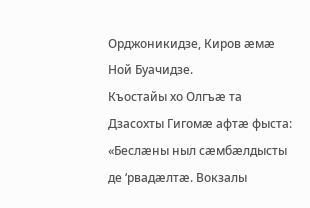Орджоникидзе, Киров æмæ Ной Буачидзе.
Къостайы хо Олгъæ та Дзасохты Гигомæ афтæ фыста: «Беслæны ныл сæмбæлдысты де ‘рвадæлтæ. Вокзалы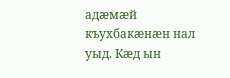адæмæй къухбакæнæн нал уыд. Кæд ын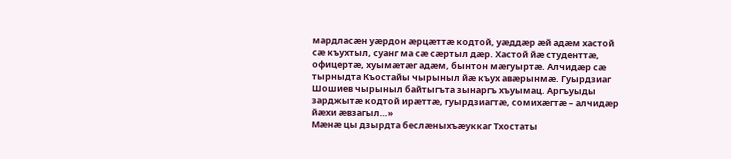мардласæн уæрдон æрцæттæ кодтой, уæддæр æй адæм хастой сæ къухтыл, суанг ма сæ сæртыл дæр. Хастой йæ студенттæ, офицертæ, хуымæтæг адæм, бынтон мæгуыртæ. Алчидæр сæ тырныдта Къостайы чырыныл йæ къух авæрынмæ. Гуырдзиаг Шошиев чырыныл байтыгъта зынаргъ хъуымац. Аргъуыды зарджытæ кодтой ирæттæ, гуырдзиагтæ, сомихæгтæ – алчидæр йæхи æвзагыл…»
Мæнæ цы дзырдта беслæныхъæуккаг Тхостаты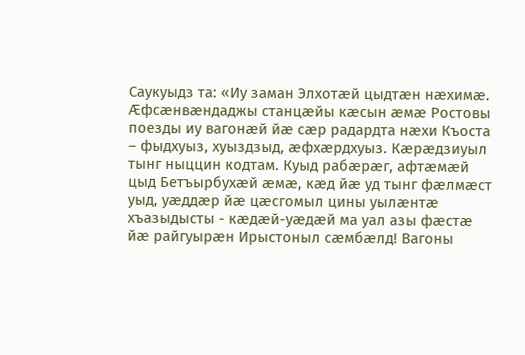Саукуыдз та: «Иу заман Элхотæй цыдтæн нæхимæ. Æфсæнвæндаджы станцæйы кæсын æмæ Ростовы поезды иу вагонæй йæ сæр радардта нæхи Къоста – фыдхуыз, хуыздзыд, æфхæрдхуыз. Кæрæдзиуыл тынг ныццин кодтам. Куыд рабæрæг, афтæмæй цыд Бетъырбухæй æмæ, кæд йæ уд тынг фæлмæст уыд, уæддæр йæ цæсгомыл цины уылæнтæ хъазыдысты - кæдæй-уæдæй ма уал азы фæстæ йæ райгуырæн Ирыстоныл сæмбæлд! Вагоны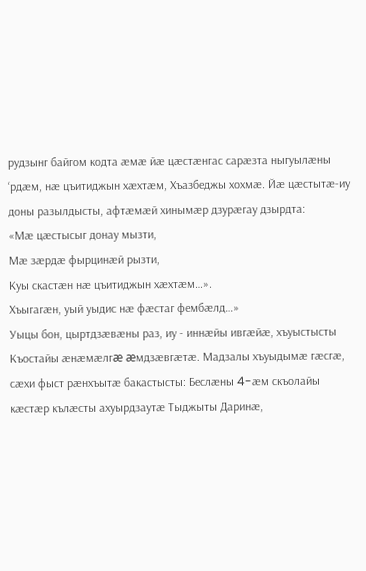рудзынг байгом кодта æмæ йæ цæстæнгас сарæзта ныгуылæны ‘рдæм, нæ цъитиджын хæхтæм, Хъазбеджы хохмæ. Йæ цæстытæ-иу доны разылдысты, афтæмæй хинымæр дзурæгау дзырдта:
«Мæ цæстысыг донау мызти,
Мæ зæрдæ фырцинæй рызти,
Куы скастæн нæ цъитиджын хæхтæм…».
Хъыгагæн, уый уыдис нæ фæстаг фембæлд…»
Уыцы бон, цыртдзæвæны раз, иу - иннæйы ивгæйæ, хъуыстысты Къостайы æнæмæлгæ æмдзæвгæтæ. Мадзалы хъуыдымæ гæсгæ, сæхи фыст рæнхъытæ бакастысты: Беслæны 4-æм скъолайы кæстæр кълæсты ахуырдзаутæ Тыджыты Даринæ,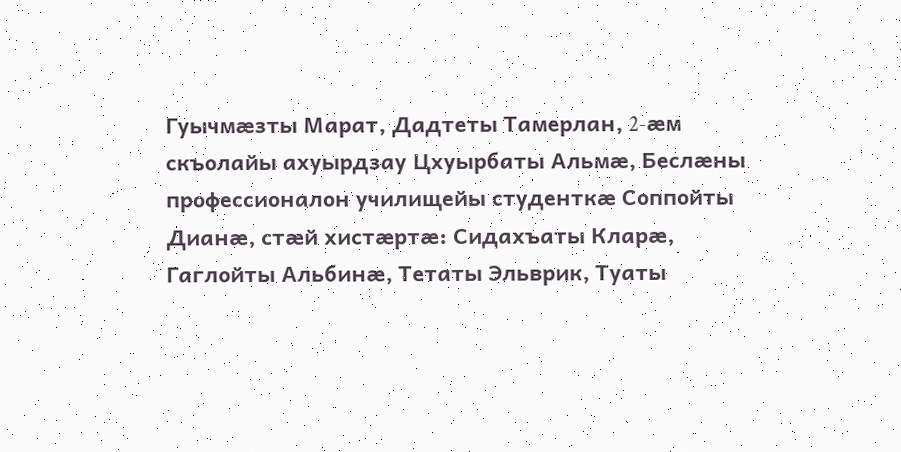Гуычмæзты Марат, Дадтеты Тамерлан, 2-æм скъолайы ахуырдзау Цхуырбаты Альмæ, Беслæны профессионалон училищейы студенткæ Соппойты Дианæ, стæй хистæртæ: Сидахъаты Кларæ, Гаглойты Альбинæ, Тетаты Эльврик, Туаты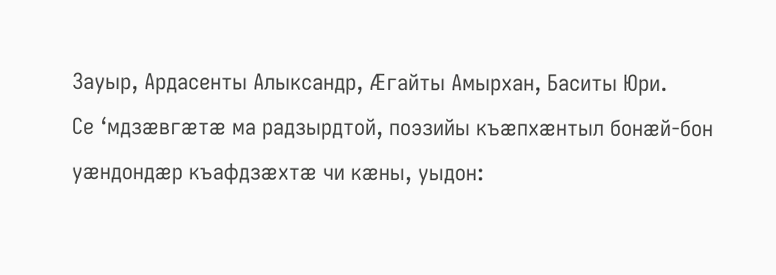Зауыр, Ардасенты Алыксандр, Æгайты Амырхан, Баситы Юри.
Се ‘мдзæвгæтæ ма радзырдтой, поэзийы къæпхæнтыл бонæй-бон уæндондæр къафдзæхтæ чи кæны, уыдон: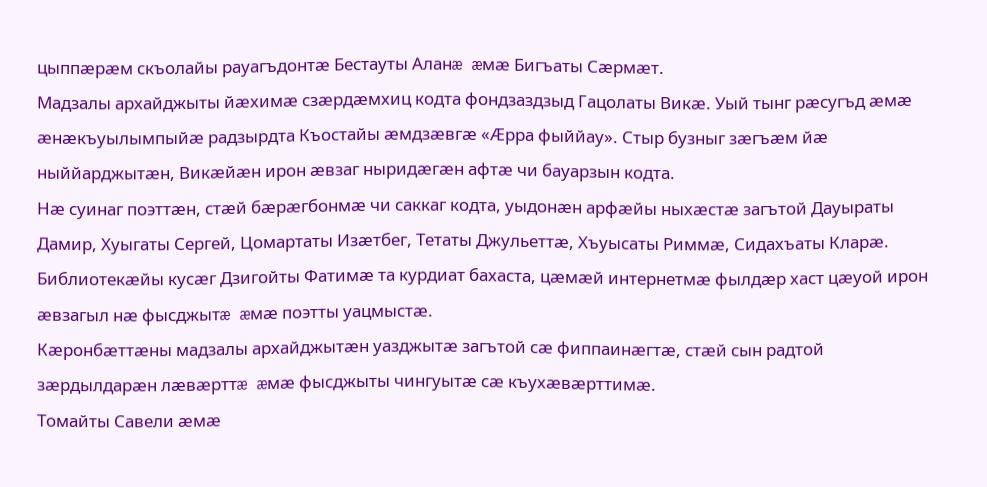цыппæрæм скъолайы рауагъдонтæ Бестауты Аланæ æмæ Бигъаты Сæрмæт.
Мадзалы архайджыты йæхимæ сзæрдæмхиц кодта фондзаздзыд Гацолаты Викæ. Уый тынг рæсугъд æмæ æнæкъуылымпыйæ радзырдта Къостайы æмдзæвгæ «Æрра фыййау». Стыр бузныг зæгъæм йæ ныййарджытæн, Викæйæн ирон æвзаг ныридæгæн афтæ чи бауарзын кодта.
Нæ суинаг поэттæн, стæй бæрæгбонмæ чи саккаг кодта, уыдонæн арфæйы ныхæстæ загътой Дауыраты Дамир, Хуыгаты Сергей, Цомартаты Изæтбег, Тетаты Джульеттæ, Хъуысаты Риммæ, Сидахъаты Кларæ.
Библиотекæйы кусæг Дзигойты Фатимæ та курдиат бахаста, цæмæй интернетмæ фылдæр хаст цæуой ирон æвзагыл нæ фысджытæ æмæ поэтты уацмыстæ.
Кæронбæттæны мадзалы архайджытæн уазджытæ загътой сæ фиппаинæгтæ, стæй сын радтой зæрдылдарæн лæвæрттæ æмæ фысджыты чингуытæ сæ къухæвæрттимæ.
Томайты Савели æмæ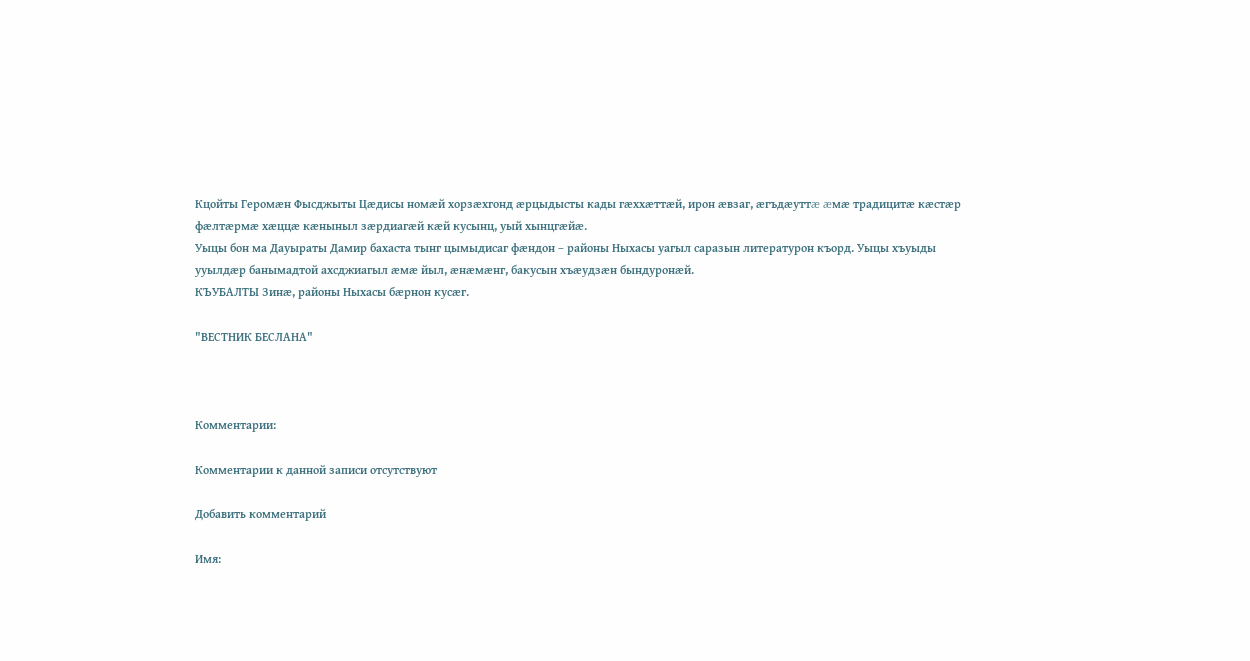Кцойты Геромæн Фысджыты Цæдисы номæй хорзæхгонд æрцыдысты кады гæххæттæй, ирон æвзаг, æгъдæуттæ æмæ традицитæ кæстæр фæлтæрмæ хæццæ кæныныл зæрдиагæй кæй кусынц, уый хынцгæйæ.
Уыцы бон ма Дауыраты Дамир бахаста тынг цымыдисаг фæндон – районы Ныхасы уагыл саразын литературон къорд. Уыцы хъуыды ууылдæр банымадтой ахсджиагыл æмæ йыл, æнæмæнг, бакусын хъæудзæн бындуронæй.
КЪУБАЛТЫ Зинæ, районы Ныхасы бæрнон кусæг.

"ВЕСТНИК БЕСЛАНА"



Комментарии:

Комментарии к данной записи отсутствуют

Добавить комментарий

Имя: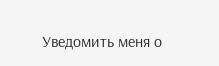Уведомить меня о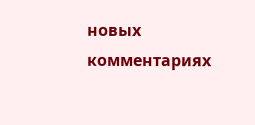новых комментариях